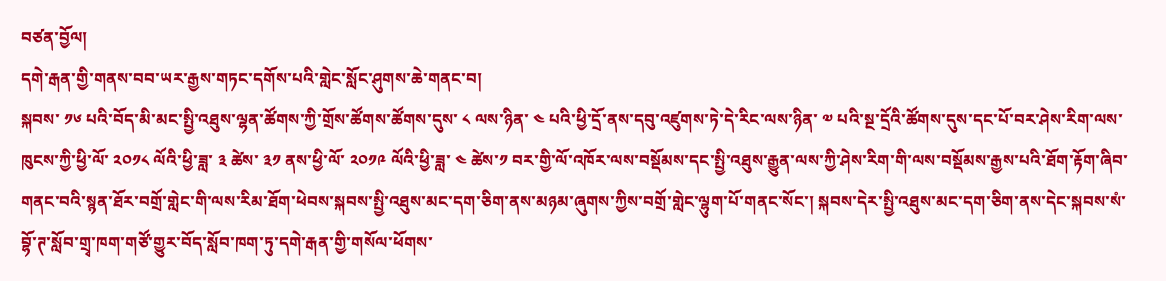བཙན་བྱོལ།
དགེ་རྒན་གྱི་གནས་བབ་ཡར་རྒྱས་གཏང་དགོས་པའི་གླེང་སློང་ཤུགས་ཆེ་གནང་བ།
སྐབས་ ༡༦ པའི་བོད་མི་མང་སྤྱི་འཐུས་ལྷན་ཚོགས་ཀྱི་གྲོས་ཚོགས་ཚོགས་དུས་ ༨ ལས་ཉིན་ ༤ པའི་ཕྱི་དྲོ་ནས་དབུ་འཛུགས་ཏེ་དེ་རིང་ལས་ཉིན་ ༧ པའི་སྔ་དྲོའི་ཚོགས་དུས་དང་པོ་བར་ཤེས་རིག་ལས་ཁུངས་ཀྱི་ཕྱི་ལོ་ ༢༠༡༨ ལོའི་ཕྱི་ཟླ་ ༣ ཚེས་ ༣༡ ནས་ཕྱི་ལོ་ ༢༠༡༩ ལོའི་ཕྱི་ཟླ་ ༤ ཚེས་༡ བར་གྱི་ལོ་འཁོར་ལས་བསྡོམས་དང་སྤྱི་འཐུས་རྒྱུན་ལས་ཀྱི་ཤེས་རིག་གི་ལས་བསྡོམས་རྒྱས་པའི་ཐོག་རྟོག་ཞིབ་གནང་བའི་སྙན་ཐོར་བགྲོ་གླེང་གི་ལས་རིམ་ཐོག་ཕེབས་སྐབས་སྤྱི་འཐུས་མང་དག་ཅིག་ནས་མཉམ་ཞུགས་ཀྱིས་བགྲོ་གླེང་ལྷུག་པོ་གནང་སོང་། སྐབས་དེར་སྤྱི་འཐུས་མང་དག་ཅིག་ནས་དེང་སྐབས་སཾ་བྷོ་ཊ་སློབ་གྲྭ་ཁག་གཙོ་གྱུར་བོད་སློབ་ཁག་ཏུ་དགེ་རྒན་གྱི་གསོལ་ཕོགས་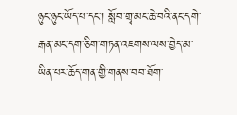ཉུང་ཉུང་ཡོད་པ་དང་། སློབ་གྲྭ་མང་ཆེ་བའི་ནང་དགེ་རྒན་མང་དག་ཅིག་གཏན་འཇགས་ལས་བྱེད་མ་ཡིན་པར་ཆོད་གན་གྱི་གནས་བབ་ཐོག་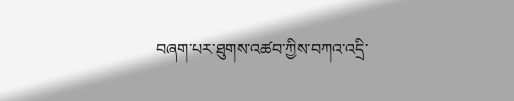བཞག་པར་ཐུགས་འཚབ་ཀྱིས་བཀའ་འདྲི་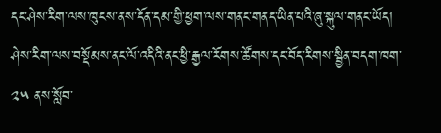དང་ཤེས་རིག་ལས་ཁུངས་ནས་དོན་དམ་གྱི་ཕྱག་ལས་གནང་གནད་ཡིན་པའི་ཞུ་སྐུལ་གནང་ཡོད། ཤེས་རིག་ལས་བསྡོམས་ནང་ལོ་འདིའི་ནང་ཕྱི་རྒྱལ་རོགས་ཚོགས་དང་བོད་རིགས་སྦྱིན་བདག་ཁག་ ༢༥ ནས་སློབ་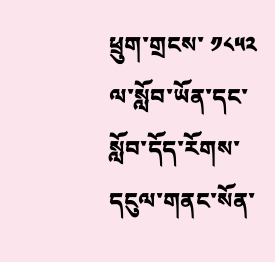ཕྲུག་གྲངས་ ༡༨༥༢ ལ་སློབ་ཡོན་དང་སློབ་དོད་རོགས་དངུལ་གནང་སོན་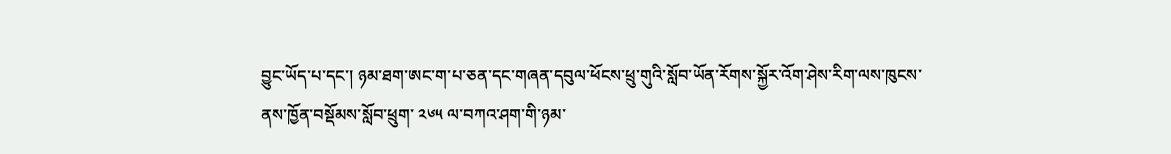བྱུང་ཡོད་པ་དང་། ཉམ་ཐག་ཨང་ག་པ་ཅན་དང་གཞན་དབུལ་ཕོངས་ཕྲུ་གུའི་སློབ་ཡོན་རོགས་སྐྱོར་འོག་ཤེས་རིག་ལས་ཁུངས་ནས་ཁྱོན་བསྡོམས་སློབ་ཕྲུག་ ༢༦༥ ལ་བཀའ་ཤག་གི་ཉམ་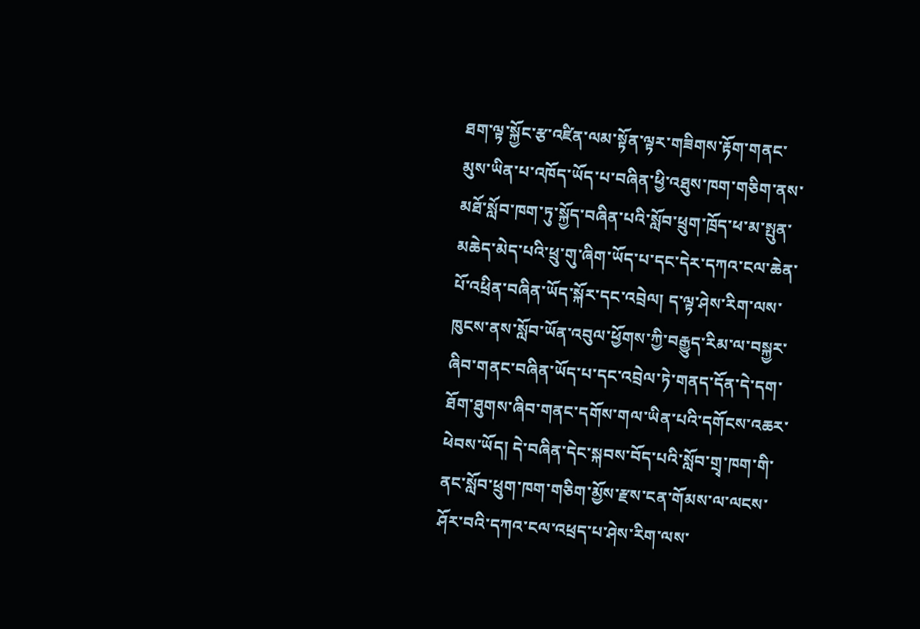ཐག་ལྟ་སྐྱོང་རྩ་འཛིན་ལམ་སྟོན་ལྟར་གཟིགས་རྟོག་གནང་མུས་ཡིན་པ་འཁོད་ཡོད་པ་བཞིན་ཕྱི་འཐུས་ཁག་གཅིག་ནས་མཐོ་སློབ་ཁག་ཏུ་སྐྱོད་བཞིན་པའི་སློབ་ཕྲུག་ཁྲོད་ཕ་མ་སྤུན་མཆེད་མེད་པའི་ཕྲུ་གུ་ཞིག་ཡོད་པ་དང་དེར་དཀའ་ངལ་ཆེན་པོ་འཕྲིན་བཞིན་ཡོད་སྐོར་དང་འབྲེལ། ད་ལྟ་ཤེས་རིག་ལས་ཁུངས་ནས་སློབ་ཡོན་འབུལ་ཕྱོགས་ཀྱི་བརྒྱུད་རིམ་ལ་བསྐྱར་ཞིབ་གནང་བཞིན་ཡོད་པ་དང་འབྲེལ་ཏེ་གནད་དོན་དེ་དག་ཐོག་ཐུགས་ཞིབ་གནང་དགོས་གལ་ཡིན་པའི་དགོངས་འཆར་ཕེབས་ཡོད། དེ་བཞིན་དེང་སྐབས་བོད་པའི་སློབ་གྲྭ་ཁག་གི་ནང་སློབ་ཕྲུག་ཁག་གཅིག་མྱོས་རྫས་ངན་གོམས་ལ་ལངས་ཤོར་བའི་དཀའ་ངལ་འཕྲད་པ་ཤེས་རིག་ལས་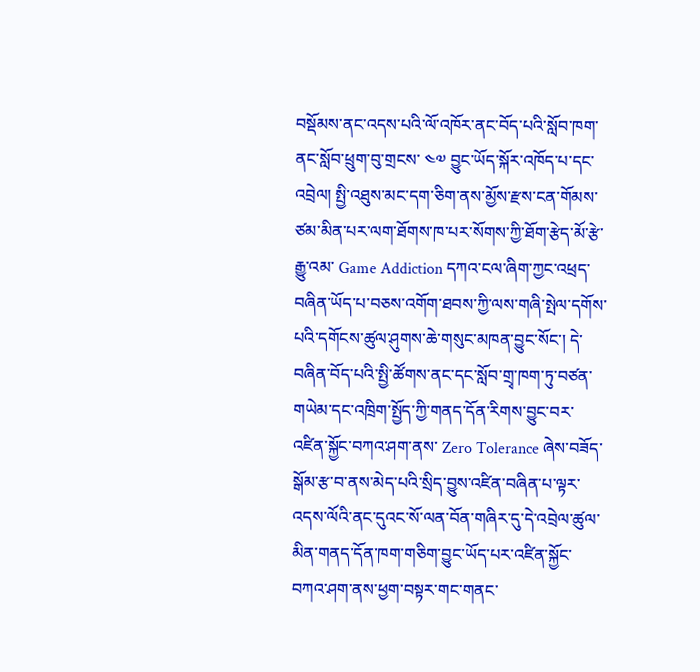བསྡོམས་ནང་འདས་པའི་ལོ་འཁོར་ནང་བོད་པའི་སློབ་ཁག་ནང་སློབ་ཕྲུག་བུ་གྲངས་ ༤༧ བྱུང་ཡོད་སྐོར་འཁོད་པ་དང་འབྲེལ། སྤྱི་འཐུས་མང་དག་ཅིག་ནས་མྱོས་རྫས་ངན་གོམས་ཙམ་མིན་པར་ལག་ཐོགས་ཁ་པར་སོགས་ཀྱི་ཐོག་རྩེད་མོ་རྩེ་རྒྱུ་འམ་ Game Addiction དཀའ་ངལ་ཞིག་ཀྱང་འཕྲད་བཞིན་ཡོད་པ་བཅས་འགོག་ཐབས་ཀྱི་ལས་གཞི་སྤེལ་དགོས་པའི་དགོངས་ཚུལ་ཤུགས་ཆེ་གསུང་མཁན་བྱུང་སོང་། དེ་བཞིན་བོད་པའི་སྤྱི་ཚོགས་ནང་དང་སློབ་གྲྭ་ཁག་ཏུ་བཙན་གཡེམ་དང་འཁྲིག་སྤྱོད་ཀྱི་གནད་དོན་རིགས་བྱུང་བར་འཛིན་སྐྱོང་བཀའ་ཤག་ནས་ Zero Tolerance ཞེས་བཟོད་སྒོམ་རྩ་བ་ནས་མེད་པའི་སྲིད་བྱུས་འཛིན་བཞིན་པ་ལྟར་འདས་ལོའི་ནང་དུའང་སོ་ལན་བོན་གཞིར་དུ་དེ་འབྲེལ་ཚུལ་མིན་གནད་དོན་ཁག་གཅིག་བྱུང་ཡོད་པར་འཛིན་སྐྱོང་བཀའ་ཤག་ནས་ཕྱག་བསྟར་གང་གནང་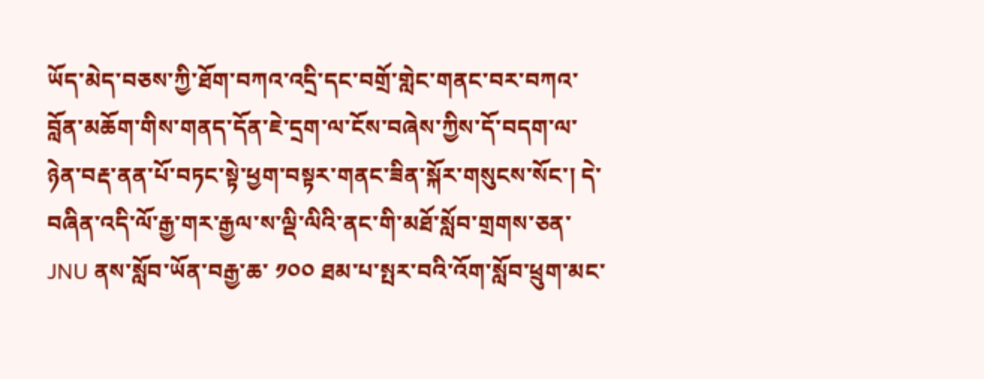ཡོད་མེད་བཅས་ཀྱི་ཐོག་བཀའ་འདྲི་དང་བགྲོ་གླེང་གནང་བར་བཀའ་བློན་མཆོག་གིས་གནད་དོན་ཇེ་དྲག་ལ་ངོས་བཞེས་ཀྱིས་དོ་བདག་ལ་ཉེན་བརྡ་ནན་པོ་བཏང་སྟེ་ཕྱག་བསྟར་གནང་ཟིན་སྐོར་གསུངས་སོང་། དེ་བཞིན་འདི་ལོ་རྒྱ་གར་རྒྱལ་ས་ལྡི་ལིའི་ནང་གི་མཐོ་སློབ་གྲགས་ཅན་ JNU ནས་སློབ་ཡོན་བརྒྱ་ཆ་ ༡༠༠ ཐམ་པ་སྤར་བའི་འོག་སློབ་ཕྲུག་མང་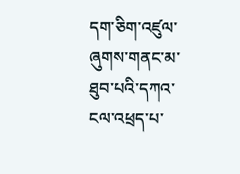དག་ཅིག་འཛུལ་ཞུགས་གནང་མ་ཐུབ་པའི་དཀའ་ངལ་འཕྲད་པ་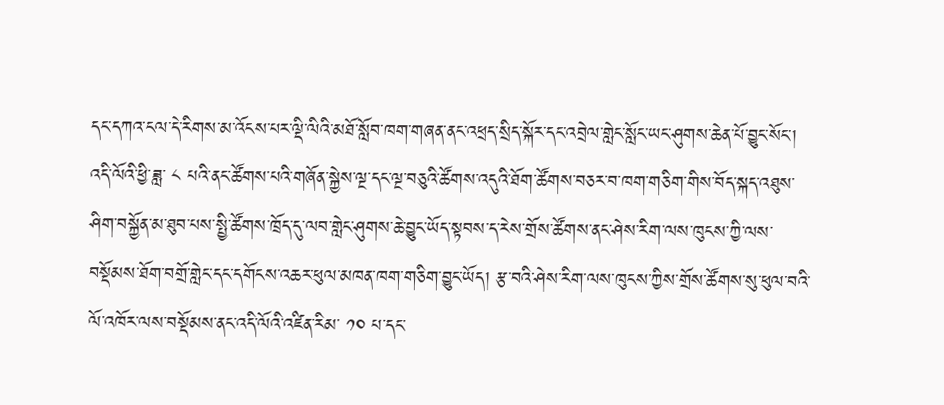དང་དཀའ་ངལ་དེ་རིགས་མ་འོངས་པར་ལྡི་ལིའི་མཐོ་སློབ་ཁག་གཞན་ནང་འཕྲད་སྲིད་སྐོར་དང་འབྲེལ་གླེང་སློང་ཡང་ཤུགས་ཆེན་པོ་བྱུང་སོང་། འདི་ལོའི་ཕྱི་ཟླ་ ༨ པའི་ནང་ཚོགས་པའི་གཞོན་སྐྱེས་ལྔ་དང་ལྔ་བཅུའི་ཚོགས་འདུའི་ཐོག་ཚོགས་བཅར་བ་ཁག་གཅིག་གིས་བོད་སྐད་འཐུས་ཤིག་བསྐྱོན་མ་ཐུབ་པས་སྤྱི་ཚོགས་ཁྲོད་དུ་ལབ་གླེང་ཤུགས་ཆེ་བྱུང་ཡོད་སྟབས་ད་རེས་གྲོས་ཚོགས་ནང་ཤེས་རིག་ལས་ཁུངས་ཀྱི་ལས་བསྡོམས་ཐོག་བགྲོ་གླེང་དང་དགོངས་འཆར་ཕུལ་མཁན་ཁག་གཅིག་བྱུང་ཡོད། རྩ་བའི་ཤེས་རིག་ལས་ཁུངས་ཀྱིས་གྲོས་ཚོགས་སུ་ཕུལ་བའི་ལོ་འཁོར་ལས་བསྡོམས་ནང་འདི་ལོའི་འཛིན་རིམ་ ༡༠ པ་དང་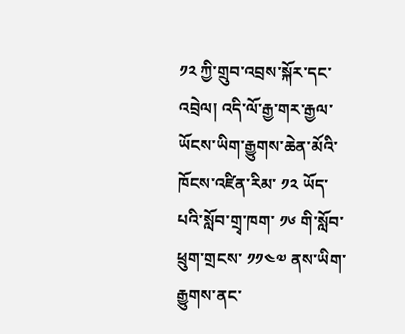༡༢ ཀྱི་གྲུབ་འབྲས་སྐོར་དང་འབྲེལ། འདི་ལོ་རྒྱ་གར་རྒྱལ་ཡོངས་ཡིག་རྒྱུགས་ཆེན་མོའི་ཁོངས་འཛིན་རིམ་ ༡༢ ཡོད་པའི་སློབ་གྲྭ་ཁག་ ༡༦ གི་སློབ་ཕྲུག་གྲངས་ ༡༡༤༧ ནས་ཡིག་རྒྱུགས་ནང་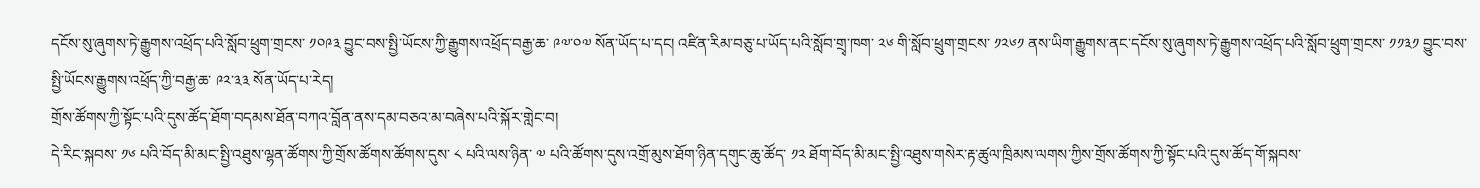དངོས་སུ་ཞུགས་ཏེ་རྒྱུགས་འཕྲོད་པའི་སློབ་ཕྲུག་གྲངས་ ༡༠༩༣ བྱུང་བས་སྤྱི་ཡོངས་ཀྱི་རྒྱུགས་འཕྲོད་བརྒྱ་ཆ་ ༩༧་༠༧ སོན་ཡོད་པ་དང། འཛིན་རིམ་བཅུ་པ་ཡོད་པའི་སློབ་གྲྭ་ཁག་ ༢༦ གི་སློབ་ཕྲུག་གྲངས་ ༡༢༦༡ ནས་ཡིག་རྒྱུགས་ནང་དངོས་སུ་ཞུགས་ཏེ་རྒྱུགས་འཕྲོད་པའི་སློབ་ཕྲུག་གྲངས་ ༡༡༣༡ བྱུང་བས་སྤྱི་ཡོངས་རྒྱུགས་འཕྲོད་ཀྱི་བརྒྱ་ཆ་ ༩༢་༣༣ སོན་ཡོད་པ་རེད།
གྲོས་ཚོགས་ཀྱི་སྟོང་པའི་དུས་ཚོད་ཐོག་བདམས་ཐོན་བཀའ་བློན་ནས་དམ་བཅའ་མ་བཞེས་པའི་སྐོར་གླེང་བ།
དེ་རིང་སྐབས་ ༡༦ པའི་བོད་མི་མང་སྤྱི་འཐུས་ལྷན་ཚོགས་ཀྱི་གྲོས་ཚོགས་ཚོགས་དུས་ ༨ པའི་ལས་ཉིན་ ༧ པའི་ཚོགས་དུས་འགྲོ་མུས་ཐོག་ཉིན་དགུང་ཆུ་ཚོད་ ༡༢ ཐོག་བོད་མི་མང་སྤྱི་འཐུས་གསེར་རྟ་ཚུལ་ཁྲིམས་ལགས་ཀྱིས་གྲོས་ཚོགས་ཀྱི་སྟོང་པའི་དུས་ཚོད་གོ་སྐབས་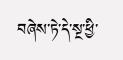བཞེས་ཏེ་དེ་སྔ་ཕྱི་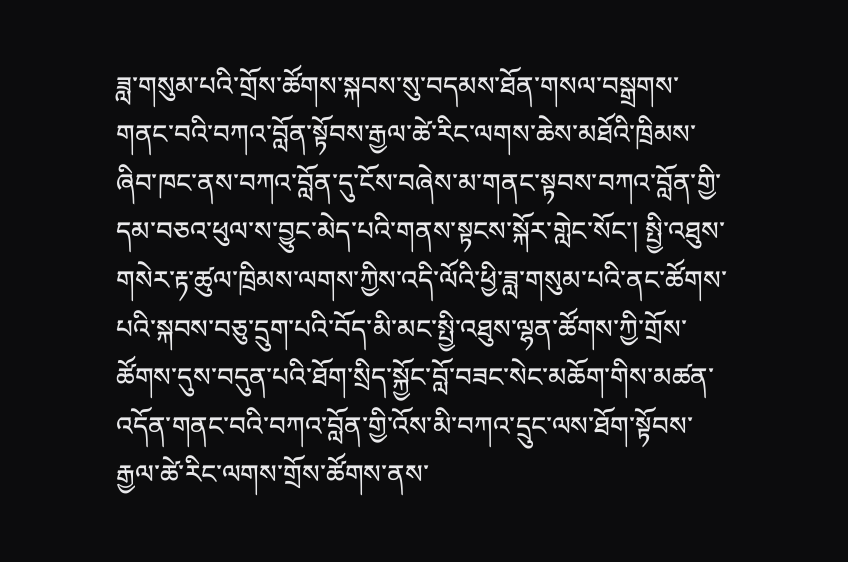ཟླ་གསུམ་པའི་གྲོས་ཚོགས་སྐབས་སུ་བདམས་ཐོན་གསལ་བསྒྲགས་གནང་བའི་བཀའ་བློན་སྟོབས་རྒྱལ་ཚེ་རིང་ལགས་ཆེས་མཐོའི་ཁྲིམས་ཞིབ་ཁང་ནས་བཀའ་བློན་དུ་ངོས་བཞེས་མ་གནང་སྟབས་བཀའ་བློན་གྱི་དམ་བཅའ་ཕུལ་ས་བྱུང་མེད་པའི་གནས་སྟངས་སྐོར་གླེང་སོང་། སྤྱི་འཐུས་གསེར་རྟ་ཚུལ་ཁྲིམས་ལགས་ཀྱིས་འདི་ལོའི་ཕྱི་ཟླ་གསུམ་པའི་ནང་ཚོགས་པའི་སྐབས་བཅུ་དྲུག་པའི་བོད་མི་མང་སྤྱི་འཐུས་ལྷན་ཚོགས་ཀྱི་གྲོས་ཚོགས་དུས་བདུན་པའི་ཐོག་སྲིད་སྐྱོང་བློ་བཟང་སེང་མཆོག་གིས་མཚན་འདོན་གནང་བའི་བཀའ་བློན་གྱི་འོས་མི་བཀའ་དྲུང་ལས་ཐོག་སྟོབས་རྒྱལ་ཚེ་རིང་ལགས་གྲོས་ཚོགས་ནས་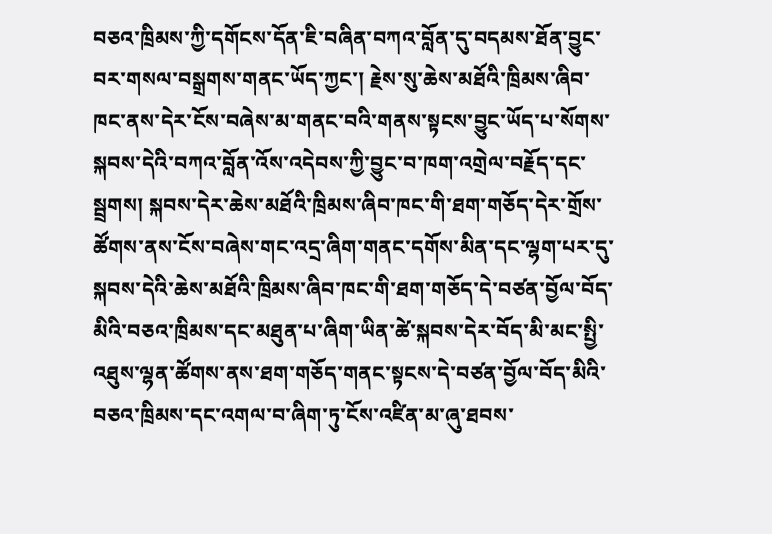བཅའ་ཁྲིམས་ཀྱི་དགོངས་དོན་ཇི་བཞིན་བཀའ་བློན་དུ་བདམས་ཐོན་བྱུང་བར་གསལ་བསྒྲགས་གནང་ཡོད་ཀྱང་། རྗེས་སུ་ཆེས་མཐོའི་ཁྲིམས་ཞིབ་ཁང་ནས་དེར་ངོས་བཞེས་མ་གནང་བའི་གནས་སྟངས་བྱུང་ཡོད་པ་སོགས་སྐབས་དེའི་བཀའ་བློན་འོས་འདེབས་ཀྱི་བྱུང་བ་ཁག་འགྲེལ་བརྗོད་དང་སྦྲགས། སྐབས་དེར་ཆེས་མཐོའི་ཁྲིམས་ཞིབ་ཁང་གི་ཐག་གཅོད་དེར་གྲོས་ཚོགས་ནས་ངོས་བཞེས་གང་འདྲ་ཞིག་གནང་དགོས་མིན་དང་ལྷག་པར་དུ་སྐབས་དེའི་ཆེས་མཐོའི་ཁྲིམས་ཞིབ་ཁང་གི་ཐག་གཅོད་དེ་བཙན་བྱོལ་བོད་མིའི་བཅའ་ཁྲིམས་དང་མཐུན་པ་ཞིག་ཡིན་ཚེ་སྐབས་དེར་བོད་མི་མང་སྤྱི་འཐུས་ལྷན་ཚོགས་ནས་ཐག་གཅོད་གནང་སྟངས་དེ་བཙན་བྱོལ་བོད་མིའི་བཅའ་ཁྲིམས་དང་འགལ་བ་ཞིག་ཏུ་ངོས་འཛིན་མ་ཞུ་ཐབས་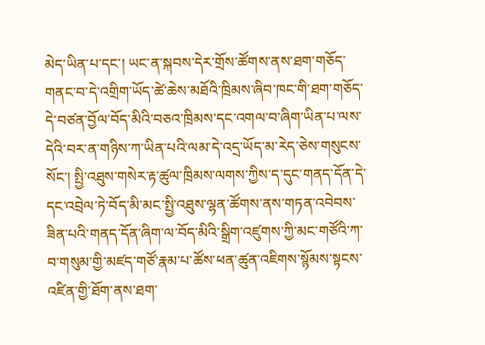མེད་ཡིན་པ་དང་། ཡང་ན་སྐབས་དེར་གྲོས་ཚོགས་ནས་ཐག་གཅོད་གནང་བ་དེ་འགྲིག་ཡོད་ཚེ་ཆེས་མཐོའི་ཁྲིམས་ཞིབ་ཁང་གི་ཐག་གཅོད་དེ་བཙན་བྱོལ་བོད་མིའི་བཅའ་ཁྲིམས་དང་འགལ་བ་ཞིག་ཡིན་པ་ལས་དེའི་བར་ན་གཉིས་ཀ་ཡིན་པའི་ལམ་དེ་འདྲ་ཡོད་མ་རེད་ཅེས་གསུངས་སོང་། སྤྱི་འཐུས་གསེར་རྟ་ཚུལ་ཁྲིམས་ལགས་ཀྱིས་ད་དུང་གནད་དོན་དེ་དང་འབྲེལ་ཏེ་བོད་མི་མང་སྤྱི་འཐུས་ལྷན་ཚོགས་ནས་གཏན་འབེབས་ཟིན་པའི་གནད་དོན་ཞིག་ལ་བོད་མིའི་སྒྲིག་འཛུགས་ཀྱི་མང་གཙོའི་ཀ་བ་གསུམ་གྱི་མཛད་གཙོ་རྣམ་པ་ཚོས་ཕན་ཚུན་འཇིགས་སྙོམས་སྟངས་འཛིན་གྱི་ཐོག་ནས་ཐག་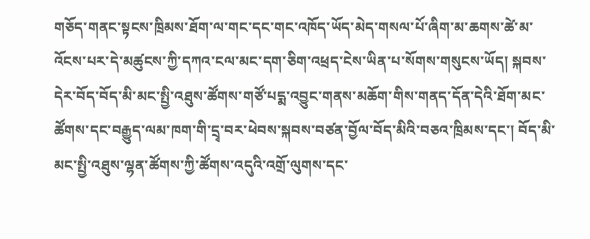གཅོད་གནང་སྟངས་ཁྲིམས་ཐོག་ལ་གང་དང་གང་འཁོད་ཡོད་མེད་གསལ་པོ་ཞིག་མ་ཆགས་ཚེ་མ་འོངས་པར་དེ་མཚུངས་ཀྱི་དཀའ་ངལ་མང་དག་ཅིག་འཕྲད་ངེས་ཡིན་པ་སོགས་གསུངས་ཡོད། སྐབས་དེར་བོད་བོད་མི་མང་སྤྱི་འཐུས་ཚོགས་གཙོ་པདྨ་འབྱུང་གནས་མཆོག་གིས་གནད་དོན་དེའི་ཐོག་མང་ཚོགས་དང་བརྒྱུད་ལམ་ཁག་གི་དྲྭ་བར་ཕེབས་སྐབས་བཙན་བྱོལ་བོད་མིའི་བཅའ་ཁྲིམས་དང་། བོད་མི་མང་སྤྱི་འཐུས་ལྷན་ཚོགས་ཀྱི་ཚོགས་འདུའི་འགྲོ་ལུགས་དང་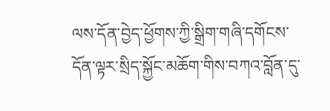ལས་དོན་བྱེད་ཕྱོགས་ཀྱི་སྒྲིག་གཞི་དགོངས་དོན་ལྟར་སྲིད་སྐྱོང་མཆོག་གིས་བཀའ་བློན་དུ་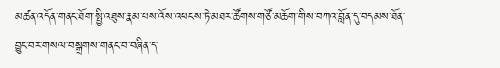མཚན་འདོན་གནང་ཐོག་སྤྱི་འཐུས་རྣམ་པས་འོས་འཕངས་ཏེ་མཐར་ཚོགས་གཙོ་མཆོག་གིས་བཀའ་བློན་དུ་བདམས་ཐོན་བྱུང་བར་གསལ་བསྒྲགས་གནང་བ་བཞིན་ད་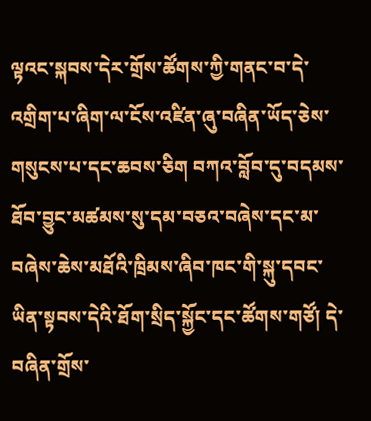ལྟའང་སྐབས་དེར་གྲོས་ཚོགས་ཀྱི་གནང་བ་དེ་འགྲིག་པ་ཞིག་ལ་ངོས་འཛིན་ཞུ་བཞིན་ཡོད་ཅེས་གསུངས་པ་དང་ཆབས་ཅིག བཀའ་བློབ་དུ་བདམས་ཐོབ་བྱུང་མཚམས་སུ་དམ་བཅའ་བཞེས་དང་མ་བཞེས་ཆེས་མཐོའི་ཁྲིམས་ཞིབ་ཁང་གི་སྐུ་དབང་ཡིན་སྟབས་དེའི་ཐོག་སྲིད་སྐྱོང་དང་ཚོགས་གཙོ། དེ་བཞིན་གྲོས་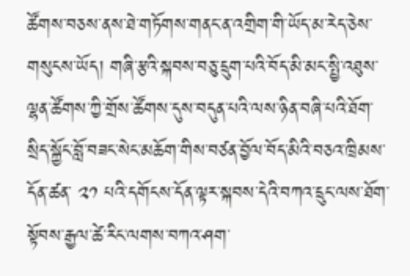ཚོགས་བཅས་ནས་ཐེ་གཏོགས་གནང་ན་འགྲིག་གི་ཡོད་མ་རེད་ཅེས་གསུངས་ཡོད། གཞི་རྩའི་སྐབས་བཅུ་དྲུག་པའི་བོད་མི་མང་སྤྱི་འཐུས་ལྷན་ཚོགས་ཀྱི་གྲོས་ཚོགས་དུས་བདུན་པའི་ལས་ཉིན་བཞི་པའི་ཐོག་སྲིད་སྐྱོང་བློ་བཟང་སེང་མཆོག་གིས་བཙན་བྱོལ་བོད་མིའི་བཅའ་ཁྲིམས་དོན་ཚན་ ༢༡ པའི་དགོངས་དོན་ལྟར་སྐབས་དེའི་བཀའ་དྲུང་ལས་ཐོག་སྟོབས་རྒྱལ་ཚེ་རིང་ལགས་བཀའ་ཤག་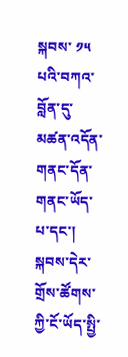སྐབས་ ༡༥ པའི་བཀའ་བློན་དུ་མཚན་འདོན་གནང་དོན་གནང་ཡོད་པ་དང་། སྐབས་དེར་གྲོས་ཚོགས་ཀྱི་ངོ་ཡོད་སྤྱི་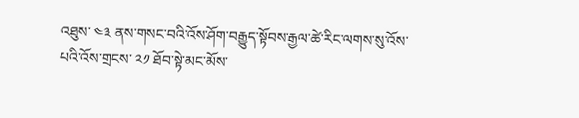འཐུས་ ༤༣ ནས་གསང་བའི་འོས་ཤོག་བརྒྱུད་སྟོབས་རྒྱལ་ཚེ་རིང་ལགས་སུ་འོས་པའི་འོས་གྲངས་ ༢༡ ཐོབ་སྟེ་མང་མོས་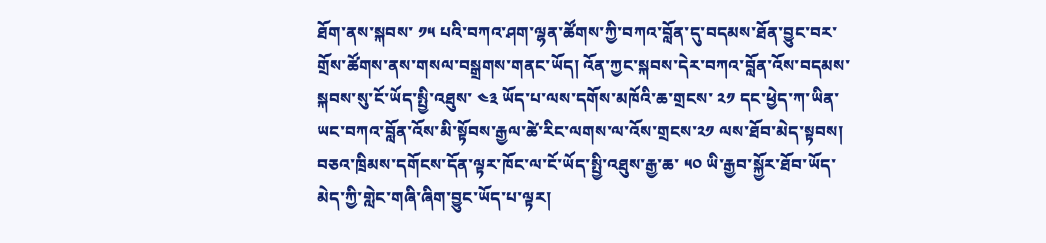ཐོག་ནས་སྐབས་ ༡༥ པའི་བཀའ་ཤག་ལྷན་ཚོགས་ཀྱི་བཀའ་བློན་དུ་བདམས་ཐོན་བྱུང་བར་གྲོས་ཚོགས་ནས་གསལ་བསྒྲགས་གནང་ཡོད། འོན་ཀྱང་སྐབས་དེར་བཀའ་བློན་འོས་བདམས་སྐབས་སུ་ངོ་ཡོད་སྤྱི་འཐུས་ ༤༣ ཡོད་པ་ལས་དགོས་མཁོའི་ཆ་གྲངས་ ༢༡ དང་ཕྱེད་ཀ་ཡིན་ཡང་བཀའ་བློན་འོས་མི་སྟོབས་རྒྱལ་ཚེ་རིང་ལགས་ལ་འོས་གྲངས་༢༡ ལས་ཐོབ་མེད་སྟབས། བཅའ་ཁྲིམས་དགོངས་དོན་ལྟར་ཁོང་ལ་ངོ་ཡོད་སྤྱི་འཐུས་རྒྱ་ཆ་ ༥༠ ཡི་རྒྱབ་སྐྱོར་ཐོབ་ཡོད་མེད་ཀྱི་གླེང་གཞི་ཞིག་བྱུང་ཡོད་པ་ལྟར།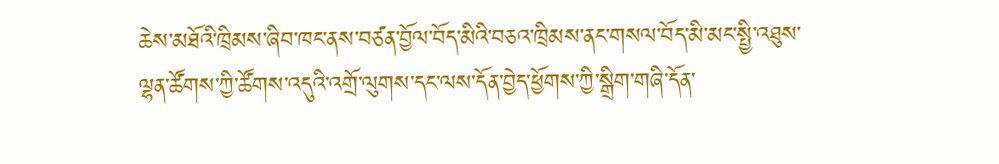ཆེས་མཐོའི་ཁྲིམས་ཞིབ་ཁང་ནས་བཙན་བྱོལ་བོད་མིའི་བཅའ་ཁྲིམས་ནང་གསལ་བོད་མི་མང་སྤྱི་འཐུས་ལྷན་ཚོགས་ཀྱི་ཚོགས་འདུའི་འགྲོ་ལུགས་དང་ལས་དོན་བྱེད་ཕྱོགས་ཀྱི་སྒྲིག་གཞི་དོན་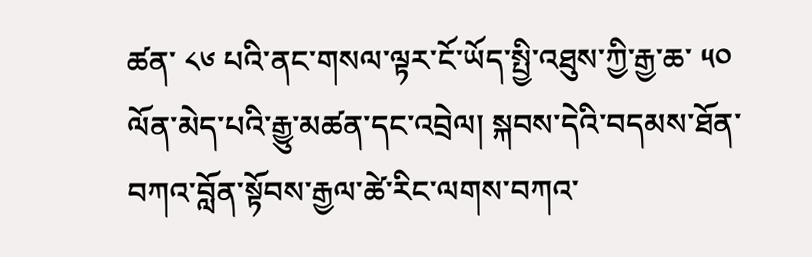ཚན་ ༨༦ པའི་ནང་གསལ་ལྟར་ངོ་ཡོད་སྤྱི་འཐུས་ཀྱི་རྒྱ་ཆ་ ༥༠ ལོན་མེད་པའི་རྒྱུ་མཚན་དང་འབྲེལ། སྐབས་དེའི་བདམས་ཐོན་བཀའ་བློན་སྟོབས་རྒྱལ་ཚེ་རིང་ལགས་བཀའ་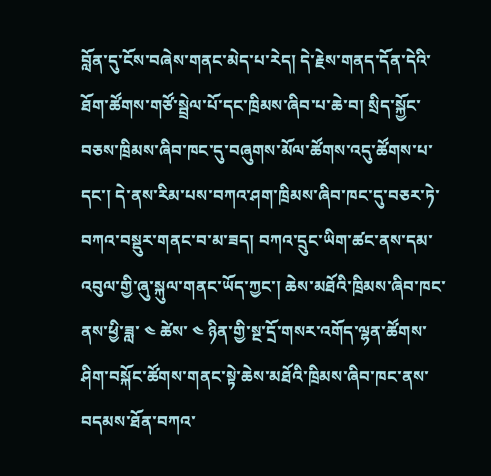བློན་དུ་ངོས་བཞེས་གནང་མེད་པ་རེད། དེ་རྗེས་གནད་དོན་དེའི་ཐོག་ཚོགས་གཙོ་སྦྲེལ་པོ་དང་ཁྲིམས་ཞིབ་པ་ཆེ་བ། སྲིད་སྐྱོང་བཅས་ཁྲིམས་ཞིབ་ཁང་དུ་བཞུགས་མོལ་ཚོགས་འདུ་ཚོགས་པ་དང་། དེ་ནས་རིམ་པས་བཀའ་ཤག་ཁྲིམས་ཞིབ་ཁང་དུ་བཅར་ཏེ་བཀའ་བསྡུར་གནང་བ་མ་ཟད། བཀའ་དྲུང་ཡིག་ཚང་ནས་དམ་འབུལ་གྱི་ཞུ་སྐུལ་གནང་ཡོད་ཀྱང་། ཆེས་མཐོའི་ཁྲིམས་ཞིབ་ཁང་ནས་ཕྱི་ཟླ་ ༤ ཚེས་ ༤ ཉིན་གྱི་སྔ་དྲོ་གསར་འགོད་ལྷན་ཚོགས་ཤིག་བསྐོང་ཚོགས་གནང་སྟེ་ཆེས་མཐོའི་ཁྲིམས་ཞིབ་ཁང་ནས་བདམས་ཐོན་བཀའ་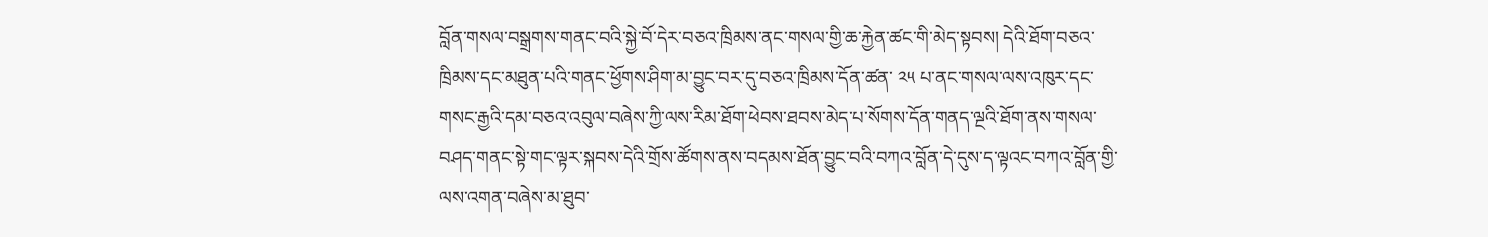བློན་གསལ་བསྒྲགས་གནང་བའི་སྐྱེ་བོ་དེར་བཅའ་ཁྲིམས་ནང་གསལ་གྱི་ཆ་རྐྱེན་ཚང་གི་མེད་སྟབས། དེའི་ཐོག་བཅའ་ཁྲིམས་དང་མཐུན་པའི་གནང་ཕྱོགས་ཤིག་མ་བྱུང་བར་དུ་བཅའ་ཁྲིམས་དོན་ཚན་ ༢༥ པ་ནང་གསལ་ལས་འཁུར་དང་གསང་རྒྱའི་དམ་བཅའ་འབུལ་བཞེས་ཀྱི་ལས་རིམ་ཐོག་ཕེབས་ཐབས་མེད་པ་སོགས་དོན་གནད་ལྔའི་ཐོག་ནས་གསལ་བཤད་གནང་སྟེ་གང་ལྟར་སྐབས་དེའི་གྲོས་ཚོགས་ནས་བདམས་ཐོན་བྱུང་བའི་བཀའ་བློན་དེ་དུས་ད་ལྟའང་བཀའ་བློན་གྱི་ལས་འགན་བཞེས་མ་ཐུབ་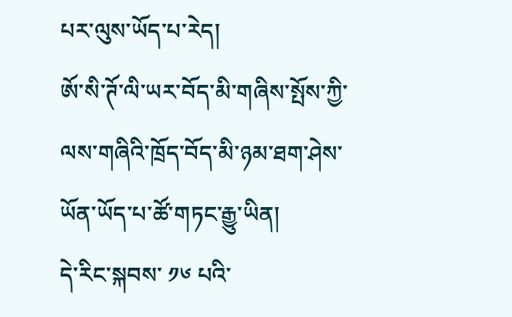པར་ལུས་ཡོད་པ་རེད།
ཨོ་སི་ཊོ་ལི་ཡར་བོད་མི་གཞིས་སྤོས་ཀྱི་ལས་གཞིའི་ཁྲོད་བོད་མི་ཉམ་ཐག་ཤེས་ཡོན་ཡོད་པ་ཚོ་གཏང་རྒྱུ་ཡིན།
དེ་རིང་སྐབས་ ༡༦ པའི་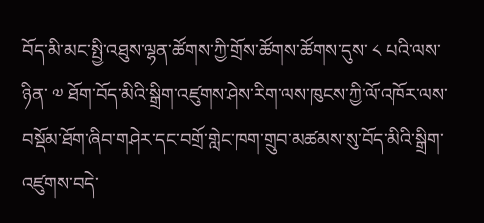བོད་མི་མང་སྤྱི་འཐུས་ལྷན་ཚོགས་ཀྱི་གྲོས་ཚོགས་ཚོགས་དུས་ ༨ པའི་ལས་ཉིན་ ༧ ཐོག་བོད་མིའི་སྒྲིག་འཛུགས་ཤེས་རིག་ལས་ཁུངས་ཀྱི་ལོ་འཁོར་ལས་བསྡོམ་ཐོག་ཞིབ་གཤེར་དང་བགྲོ་གླེང་ཁག་གྲུབ་མཚམས་སུ་བོད་མིའི་སྒྲིག་འཛུགས་བདེ་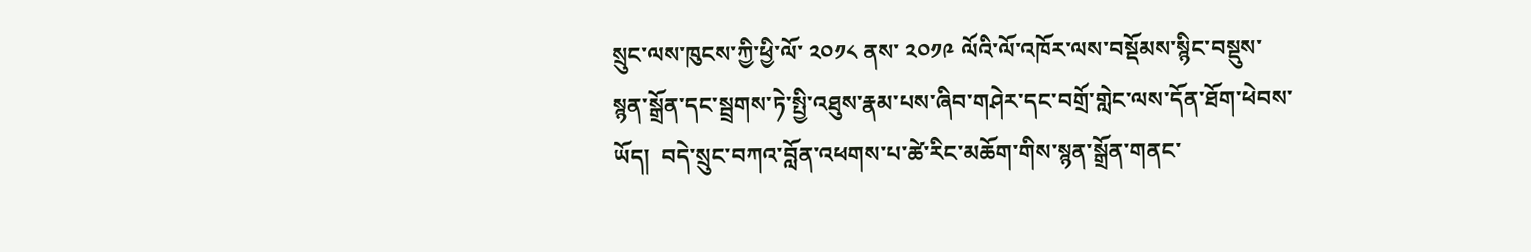སྲུང་ལས་ཁུངས་ཀྱི་ཕྱི་ལོ་ ༢༠༡༨ ནས་ ༢༠༡༩ ལོའི་ལོ་འཁོར་ལས་བསྡོམས་སྙིང་བསྡུས་སྙན་སྒྲོན་དང་སྦྲགས་ཏེ་སྤྱི་འཐུས་རྣམ་པས་ཞིབ་གཤེར་དང་བགྲོ་གླེང་ལས་དོན་ཐོག་ཕེབས་ཡོད།  བདེ་སྲུང་བཀའ་བློན་འཕགས་པ་ཚེ་རིང་མཆོག་གིས་སྙན་སྒྲོན་གནང་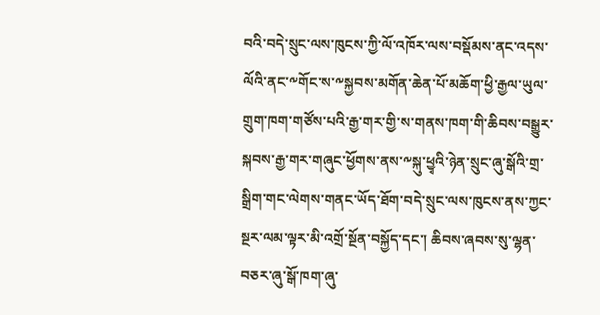བའི་བདེ་སྲུང་ལས་ཁུངས་ཀྱི་ལོ་འཁོར་ལས་བསྡོམས་ནང་འདས་ལོའི་ནང་༸གོང་ས་༸སྐྱབས་མགོན་ཆེན་པོ་མཆོག་ཕྱི་རྒྱལ་ཡུལ་གྲུག་ཁག་གཙོས་པའི་རྒྱ་གར་གྱི་ས་གནས་ཁག་གི་ཆིབས་བསྒྱུར་སྐབས་རྒྱ་གར་གཞུང་ཕྱོགས་ནས་༸སྐུ་ཕྱྭའི་ཉེན་སྲུང་ཞུ་སྒོའི་གྲ་སྒྲིག་གང་ལེགས་གནང་ཡོད་ཐོག་བདེ་སྲུང་ལས་ཁུངས་ནས་ཀྱང་སྔར་ལམ་ལྟར་མི་འགྲོ་སྔོན་བསྐྱོད་དང་། ཆིབས་ཞབས་སུ་ལྷན་བཅར་ཞུ་སྒོ་ཁག་ཞུ་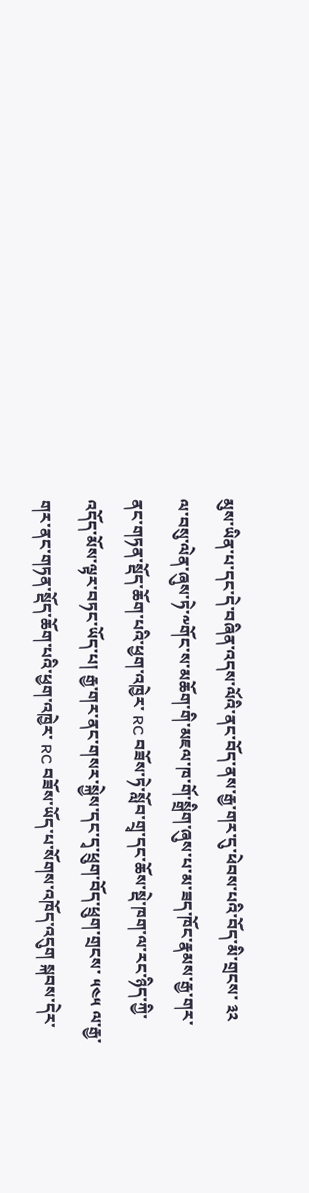མུས་ཡིན་པ་དང་དེ་བཞིན་འདས་ལོའི་ནང་བོད་ནས་རྒྱ་གར་དུ་ཕེབས་པའི་བོད་མི་གྲངས་ ༣༢ ལ་བསུ་ལེན་ཞུས་ཏེ་༸གོང་ས་མཆོག་གི་མཇལ་ཁ་གོ་སྒྲིག་ཞུས་པ་མ་ཟད་ཁོང་རྣམས་རྒྱ་གར་ནང་གཏན་སྡོད་ཆོག་པའི་ཕྱག་འཁྱེར་ RC བཟོས་ཏེ་སློབ་གྲྭ་དང་ཆོས་སྡེ་ཁག་ལ་རང་ཉིད་ཀྱི་འདོད་མོས་ལྟར་བཏང་ཡོད་པ། རྒྱ་གར་ནང་གསར་སྐྱེས་དང་དྭ་ཕྲུག་བོད་ཕྲུག་གྲངས་ ༥༤༥ ལ་རྒྱ་གར་ནང་གཏན་སྡོད་ཆོག་པའི་ཕྱག་འཁྱེར་ RC བཟོས་ཡོད་པ་སོགས་འཁོད་འདུག སྐབས་དེར་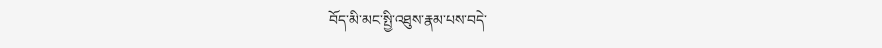བོད་མི་མང་སྤྱི་འཐུས་རྣམ་པས་བདེ་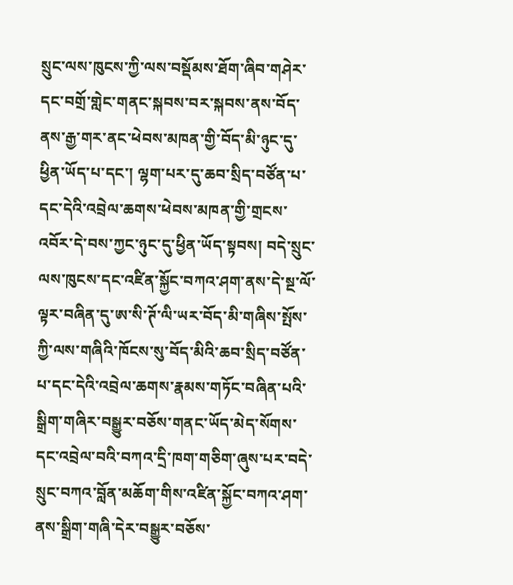སྲུང་ལས་ཁུངས་ཀྱི་ལས་བསྡོམས་ཐོག་ཞིབ་གཤེར་དང་བགྲོ་གླེང་གནང་སྐབས་བར་སྐབས་ནས་བོད་ནས་རྒྱ་གར་ནང་ཕེབས་མཁན་གྱི་བོད་མི་ཉུང་དུ་ཕྱིན་ཡོད་པ་དང་། ལྷག་པར་དུ་ཆབ་སྲིད་བཙོན་པ་དང་དེའི་འབྲེལ་ཆགས་ཕེབས་མཁན་གྱི་གྲངས་འབོར་དེ་བས་ཀྱང་ཉུང་དུ་ཕྱིན་ཡོད་སྟབས། བདེ་སྲུང་ལས་ཁུངས་དང་འཛིན་སྐྱོང་བཀའ་ཤག་ནས་དེ་སྔ་ལོ་ལྟར་བཞིན་དུ་ཨ་སི་ཊོ་ལི་ཡར་བོད་མི་གཞིས་སྤོས་ཀྱི་ལས་གཞིའི་ཁོངས་སུ་བོད་མིའི་ཆབ་སྲིད་བཙོན་པ་དང་དེའི་འབྲེལ་ཆགས་རྣམས་གཏོང་བཞིན་པའི་སྒྲིག་གཞིར་བསྒྱུར་བཅོས་གནང་ཡོད་མེད་སོགས་དང་འབྲེལ་བའི་བཀའ་དྲི་ཁག་གཅིག་ཞུས་པར་བདེ་སྲུང་བཀའ་བློན་མཆོག་གིས་འཛིན་སྐྱོང་བཀའ་ཤག་ནས་སྒྲིག་གཞི་དེར་བསྒྱུར་བཅོས་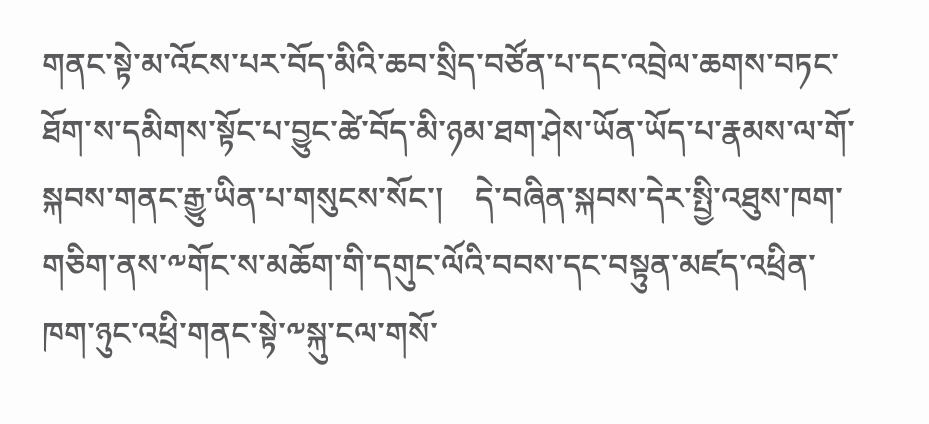གནང་སྟེ་མ་འོངས་པར་བོད་མིའི་ཆབ་སྲིད་བཙོན་པ་དང་འབྲེལ་ཆགས་བཏང་ཐོག་ས་དམིགས་སྟོང་པ་བྱུང་ཚེ་བོད་མི་ཉམ་ཐག་ཤེས་ཡོན་ཡོད་པ་རྣམས་ལ་གོ་སྐབས་གནང་རྒྱུ་ཡིན་པ་གསུངས་སོང་།    དེ་བཞིན་སྐབས་དེར་སྤྱི་འཐུས་ཁག་གཅིག་ནས་༸གོང་ས་མཆོག་གི་དགུང་ལོའི་བབས་དང་བསྟུན་མཛད་འཕྲིན་ཁག་ཉུང་འཕྲི་གནང་སྟེ་༸སྐུ་ངལ་གསོ་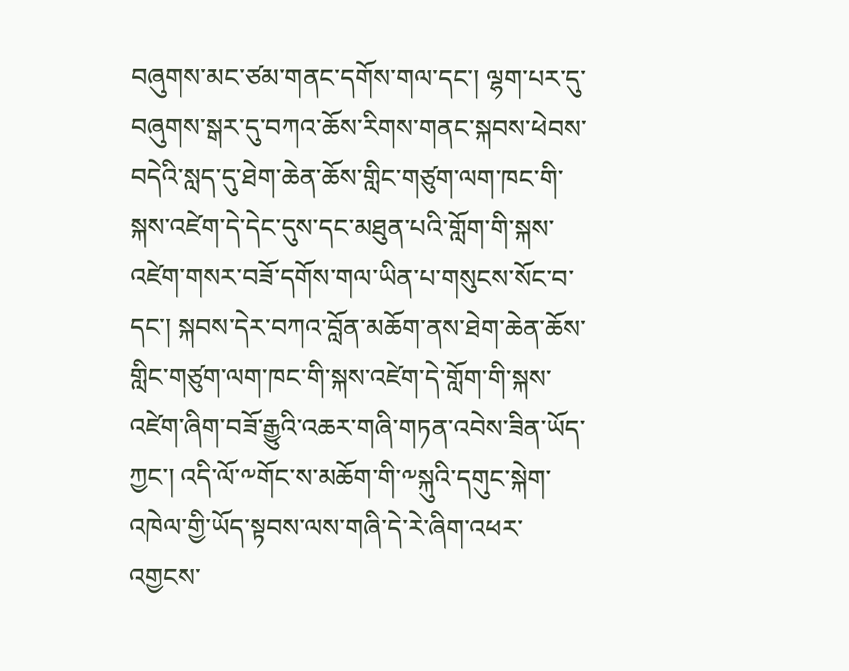བཞུགས་མང་ཙམ་གནང་དགོས་གལ་དང་། ལྷག་པར་དུ་བཞུགས་སྒར་དུ་བཀའ་ཆོས་རིགས་གནང་སྐབས་ཕེབས་བདེའི་སླད་དུ་ཐེག་ཆེན་ཆོས་གླིང་གཙུག་ལག་ཁང་གི་སྐས་འཛེག་དེ་དེང་དུས་དང་མཐུན་པའི་གློག་གི་སྐས་འཛེག་གསར་བཟོ་དགོས་གལ་ཡིན་པ་གསུངས་སོང་བ་དང་། སྐབས་དེར་བཀའ་བློན་མཆོག་ནས་ཐེག་ཆེན་ཆོས་གླིང་གཙུག་ལག་ཁང་གི་སྐས་འཛེག་དེ་གློག་གི་སྐས་འཛེག་ཞིག་བཟོ་རྒྱུའི་འཆར་གཞི་གཏན་འབེས་ཟིན་ཡོད་ཀྱང་། འདི་ལོ་༸གོང་ས་མཆོག་གི་༸སྐུའི་དགུང་སྐེག་འཁེལ་གྱི་ཡོད་སྟབས་ལས་གཞི་དེ་རེ་ཞིག་འཕར་འགྱངས་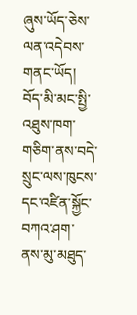ཞུས་ཡོད་ཅེས་ལན་འདེབས་གནང་ཡོད།   བོད་མི་མང་སྤྱི་འཐུས་ཁག་གཅིག་ནས་བདེ་སྲུང་ལས་ཁུངས་དང་འཛིན་སྐྱོང་བཀའ་ཤག་ནས་མུ་མཐུད་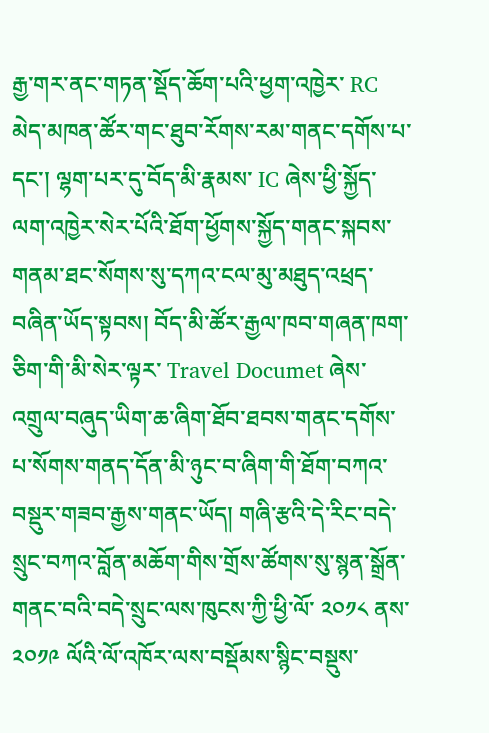རྒྱ་གར་ནང་གཏན་སྡོད་ཆོག་པའི་ཕྱག་འཁྱེར་ RC མེད་མཁན་ཚོར་གང་ཐུབ་རོགས་རམ་གནང་དགོས་པ་དང་། ལྷག་པར་དུ་བོད་མི་རྣམས་ IC ཞེས་ཕྱི་སྐྱོད་ལག་འཁྱེར་སེར་པོའི་ཐོག་ཕྱོགས་སྐྱོད་གནང་སྐབས་གནམ་ཐང་སོགས་སུ་དཀའ་ངལ་མུ་མཐུད་འཕྲད་བཞིན་ཡོད་སྟབས། བོད་མི་ཚོར་རྒྱལ་ཁབ་གཞན་ཁག་ཅིག་གི་མི་སེར་ལྟར་ Travel Documet ཞེས་འགྲུལ་བཞུད་ཡིག་ཆ་ཞིག་ཐོབ་ཐབས་གནང་དགོས་པ་སོགས་གནད་དོན་མི་ཉུང་བ་ཞིག་གི་ཐོག་བཀའ་བསྡུར་གཟབ་རྒྱས་གནང་ཡོད། གཞི་རྩའི་དེ་རིང་བདེ་སྲུང་བཀའ་བློན་མཆོག་གིས་གྲོས་ཚོགས་སུ་སྙན་སྒྲོན་གནང་བའི་བདེ་སྲུང་ལས་ཁུངས་ཀྱི་ཕྱི་ལོ་ ༢༠༡༨ ནས་ ༢༠༡༩ ལོའི་ལོ་འཁོར་ལས་བསྡོམས་སྙིང་བསྡུས་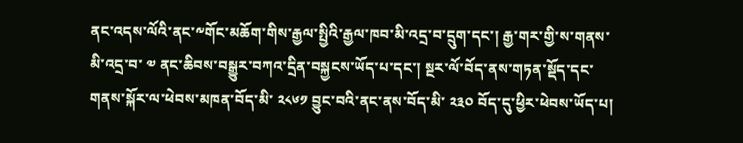ནང་འདས་ལོའི་ནང་༸གོང་མཆོག་གིས་རྒྱལ་སྤྱིའི་རྒྱལ་ཁབ་མི་འདྲ་བ་དྲུག་དང་། རྒྱ་གར་གྱི་ས་གནས་མི་འདྲ་བ་ ༧ ནང་ཆིབས་བསྒྱུར་བཀའ་དྲིན་བསྐྱངས་ཡོད་པ་དང་། སྔར་ལོ་བོད་ནས་གཏན་སྡོད་དང་གནས་སྐོར་ལ་ཕེབས་མཁན་བོད་མི་ ༢༨༦༡ བྱུང་བའི་ནང་ནས་བོད་མི་ ༢༣༠ བོད་དུ་ཕྱིར་ཕེབས་ཡོད་པ།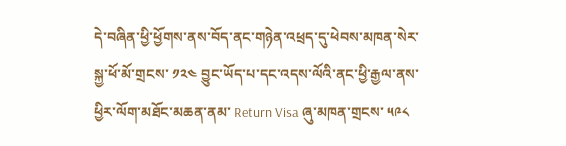དེ་བཞིན་ཕྱི་ཕྱོགས་ནས་བོད་ནང་གཉེན་འཕྲད་དུ་ཕེབས་མཁན་སེར་སྐྱ་ཕོ་མོ་གྲངས་ ༡༢༤ བྱུང་ཡོད་པ་དང་འདས་ལོའི་ནང་ཕྱི་རྒྱལ་ནས་ཕྱིར་ལོག་མཐོང་མཆན་ནམ་ Return Visa ཞུ་མཁན་གྲངས་ ༥༩༨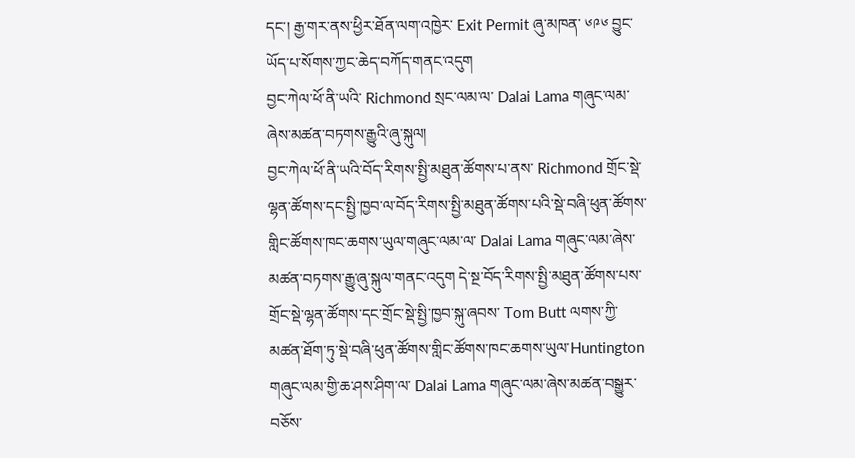དང་། རྒྱ་གར་ནས་ཕྱིར་ཐོན་ལག་འཁྱེར་ Exit Permit ཞུ་མཁན་ ༦༩༦ བྱུང་ཡོད་པ་སོགས་ཀྱང་ཆེད་བཀོད་གནང་འདུག
བྱང་ཀེལ་ཕོ་ནི་ཡའི་ Richmond སྲང་ལམ་ལ་ Dalai Lama གཞུང་ལམ་ཞེས་མཚན་བཏགས་རྒྱུའི་ཞུ་སྐུལ།
བྱང་ཀེལ་ཕོ་ནི་ཡའི་བོད་རིགས་སྤྱི་མཐུན་ཚོགས་པ་ནས་ Richmond གྲོང་སྡེ་ལྷན་ཚོགས་དང་སྤྱི་ཁྱབ་ལ་བོད་རིགས་སྤྱི་མཐུན་ཚོགས་པའི་སྡེ་བཞི་ཕུན་ཚོགས་གླིང་ཚོགས་ཁང་ཆགས་ཡུལ་གཞུང་ལམ་ལ་ Dalai Lama གཞུང་ལམ་ཞེས་མཚན་བཏགས་རྒྱུ་ཞུ་སྐུལ་གནང་འདུག དེ་སྔ་བོད་རིགས་སྤྱི་མཐུན་ཚོགས་པས་གྲོང་སྡེ་ལྷན་ཚོགས་དང་གྲོང་སྡེ་སྤྱི་ཁྱབ་སྐུ་ཞབས་ Tom Butt ལགས་ཀྱི་མཚན་ཐོག་ཏུ་སྡེ་བཞི་ཕུན་ཚོགས་གླིང་ཚོགས་ཁང་ཆགས་ཡུལ་Huntington གཞུང་ལམ་གྱི་ཆ་ཤས་ཤིག་ལ་ Dalai Lama གཞུང་ལམ་ཞེས་མཚན་བསྒྱུར་བཅོས་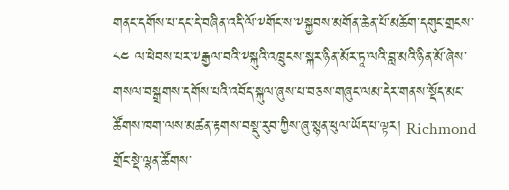གནང་དགོས་པ་དང་དེ་བཞིན་འདི་ལོ་༸གོང་ས་༸སྐྱབས་མགོན་ཆེན་པོ་མཆོག་དགུང་གྲངས་ ༨༤ ལ་ཕེབས་པར་༸རྒྱལ་བའི་༸སྐུའི་འཁྲུངས་སྐར་ཉིན་མོར་ཏཱ་ལའི་བླ་མའི་ཉིན་མོ་ཞེས་གསལ་བསྒྲགས་དགོས་པའི་འབོད་སྐུལ་ཞུས་པ་བཅས་གཞུང་ལམ་དེར་གནས་སྡོད་མང་ཚོགས་ཁག་ལས་མཚན་རྟགས་བསྡུ་རུབ་ཀྱིས་ཞུ་སྙན་ཕུལ་ཡོད་པ་ལྟར། Richmond གྲོང་སྡེ་ལྷན་ཚོགས་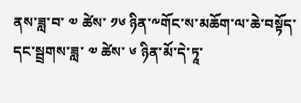ནས་ཟླ་བ་ ༧ ཚེས་ ༡༦ ཉིན་༸གོང་ས་མཆོག་ལ་ཆེ་བསྟོད་དང་སྦྲགས་ཟླ་ ༧ ཚེས་ ༦ ཉིན་མོ་དེ་ཏཱ་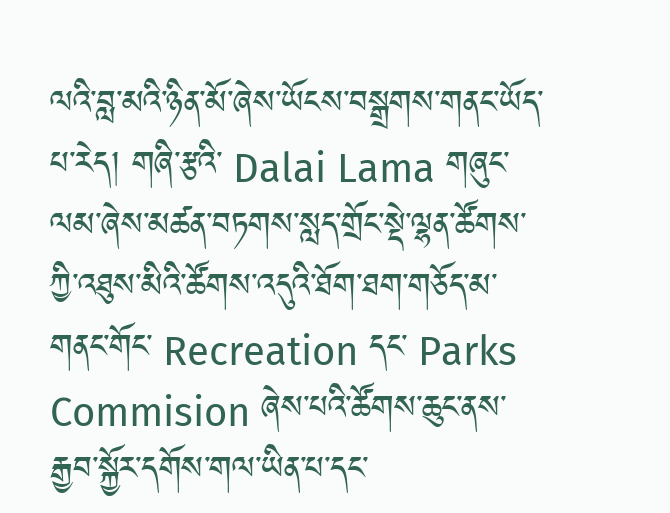ལའི་བླ་མའི་ཉིན་མོ་ཞེས་ཡོངས་བསྒྲགས་གནང་ཡོད་པ་རེད། གཞི་རྩའི་ Dalai Lama གཞུང་ལམ་ཞེས་མཚན་བཏགས་སླད་གྲོང་སྡེ་ལྷན་ཚོགས་ཀྱི་འཐུས་མིའི་ཚོགས་འདུའི་ཐོག་ཐག་གཅོད་མ་གནང་གོང་ Recreation དང་ Parks Commision ཞེས་པའི་ཚོགས་ཆུང་ནས་རྒྱབ་སྐྱོར་དགོས་གལ་ཡིན་པ་དང་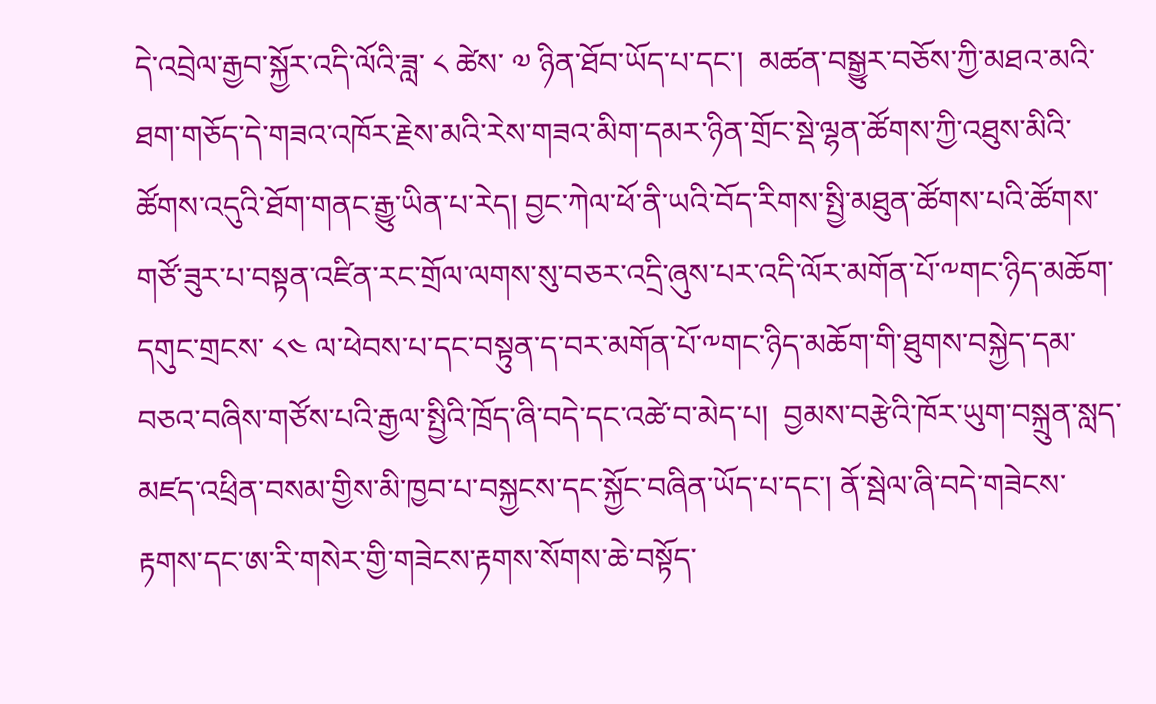དེ་འབྲེལ་རྒྱབ་སྐྱོར་འདི་ལོའི་ཟླ་ ༨ ཚེས་ ༧ ཉིན་ཐོབ་ཡོད་པ་དང་།  མཚན་བསྒྱུར་བཅོས་ཀྱི་མཐའ་མའི་ཐག་གཅོད་དེ་གཟའ་འཁོར་རྗེས་མའི་རེས་གཟའ་མིག་དམར་ཉིན་གྲོང་སྡེ་ལྷན་ཚོགས་ཀྱི་འཐུས་མིའི་ཚོགས་འདུའི་ཐོག་གནང་རྒྱུ་ཡིན་པ་རེད། བྱང་ཀེལ་ཕོ་ནི་ཡའི་བོད་རིགས་སྤྱི་མཐུན་ཚོགས་པའི་ཚོགས་གཙོ་ཟུར་པ་བསྟན་འཛིན་རང་གྲོལ་ལགས་སུ་བཅར་འདྲི་ཞུས་པར་འདི་ལོར་མགོན་པོ་༸གང་ཉིད་མཆོག་དགུང་གྲངས་ ༨༤ ལ་ཕེབས་པ་དང་བསྟུན་ད་བར་མགོན་པོ་༸གང་ཉིད་མཆོག་གི་ཐུགས་བསྐྱེད་དམ་བཅའ་བཞིས་གཙོས་པའི་རྒྱལ་སྤྱིའི་ཁྲོད་ཞི་བདེ་དང་འཚེ་བ་མེད་པ།  བྱམས་བརྩེའི་ཁོར་ཡུག་བསྐྲུན་སླད་མཛད་འཕྲིན་བསམ་གྱིས་མི་ཁྱབ་པ་བསྐྱངས་དང་སྐྱོང་བཞིན་ཡོད་པ་དང་། ནོ་སྦེལ་ཞི་བདེ་གཟེངས་རྟགས་དང་ཨ་རི་གསེར་གྱི་གཟེངས་རྟགས་སོགས་ཆེ་བསྟོད་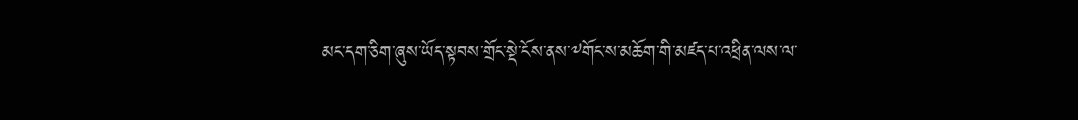མང་དག་ཅིག་ཞུས་ཡོད་སྟབས་གྲོང་སྡེ་ངོས་ནས་༸གོང་ས་མཆོག་གི་མཛད་པ་འཕྲིན་ལས་ལ་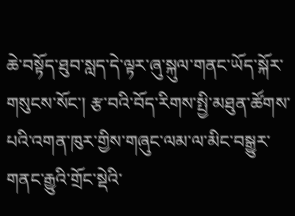ཆེ་བསྟོད་ཐུབ་སླད་དེ་ལྟར་ཞུ་སྐུལ་གནང་ཡོད་སྐོར་གསུངས་སོང་། རྩ་བའི་བོད་རིགས་སྤྱི་མཐུན་ཚོགས་པའི་འགན་ཁུར་གྱིས་གཞུང་ལམ་ལ་མིང་བསྒྱུར་གནང་རྒྱུའི་གྲོང་སྡེའི་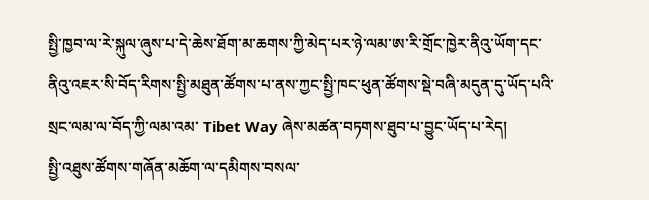སྤྱི་ཁྱབ་ལ་རེ་སྐུལ་ཞུས་པ་དེ་ཆེས་ཐོག་མ་ཆགས་ཀྱི་མེད་པར་ཉེ་ལམ་ཨ་རི་གྲོང་ཁྱེར་ནིའུ་ཡོག་དང་ནིའུ་འཇར་སི་བོད་རིགས་སྤྱི་མཐུན་ཚོགས་པ་ནས་ཀྱང་སྤྱི་ཁང་ཕུན་ཚོགས་སྡེ་བཞི་མདུན་དུ་ཡོད་པའི་སྲང་ལམ་ལ་བོད་ཀྱི་ལམ་འམ་ Tibet Way ཞེས་མཚན་བཏགས་ཐུབ་པ་བྱུང་ཡོད་པ་རེད།
སྤྱི་འཐུས་ཚོགས་གཞོན་མཆོག་ལ་དམིགས་བསལ་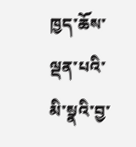ཁྱད་ཆོས་ལྡན་པའི་མི་སྣའི་བྱ་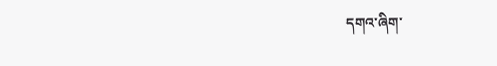དགའ་ཞིག་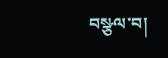བསྩལ་བ།